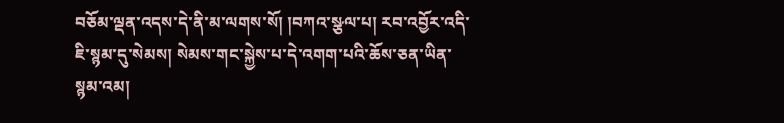བཅོམ་ལྡན་འདས་དེ་ནི་མ་ལགས་སོ། །བཀའ་སྩལ་པ། རབ་འབྱོར་འདི་ཇི་སྙམ་དུ་སེམས། སེམས་གང་སྐྱེས་པ་དེ་འགག་པའི་ཆོས་ཅན་ཡིན་སྙམ་འམ།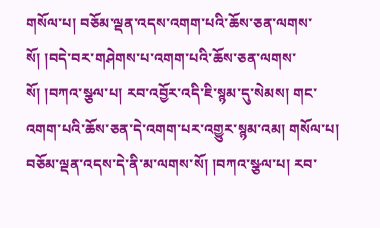གསོལ་པ། བཅོམ་ལྡན་འདས་འགག་པའི་ཆོས་ཅན་ལགས་སོ། །བདེ་བར་གཤེགས་པ་འགག་པའི་ཆོས་ཅན་ལགས་སོ། །བཀའ་སྩལ་པ། རབ་འབྱོར་འདི་ཇི་སྙམ་དུ་སེམས། གང་འགག་པའི་ཆོས་ཅན་དེ་འགག་པར་འགྱུར་སྙམ་འམ། གསོལ་པ། བཅོམ་ལྡན་འདས་དེ་ནི་མ་ལགས་སོ། །བཀའ་སྩལ་པ། རབ་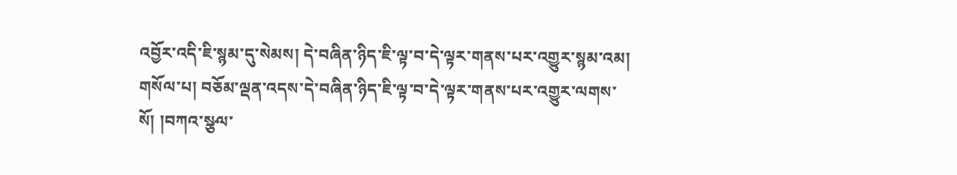འབྱོར་འདི་ཇི་སྙམ་དུ་སེམས། དེ་བཞིན་ཉིད་ཇི་ལྟ་བ་དེ་ལྟར་གནས་པར་འགྱུར་སྙམ་འམ། གསོལ་པ། བཅོམ་ལྡན་འདས་དེ་བཞིན་ཉིད་ཇི་ལྟ་བ་དེ་ལྟར་གནས་པར་འགྱུར་ལགས་སོ། །བཀའ་སྩལ་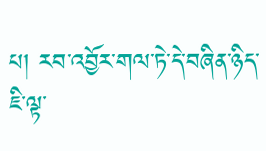པ། རབ་འབྱོར་གལ་ཏེ་དེ་བཞིན་ཉིད་ཇི་ལྟ་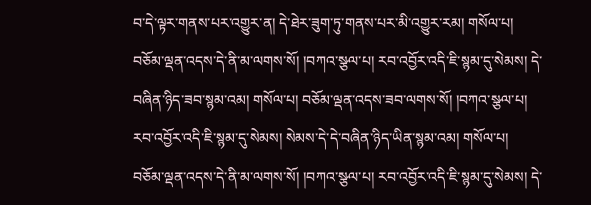བ་དེ་ལྟར་གནས་པར་འགྱུར་ན། དེ་ཐེར་ཟུག་ཏུ་གནས་པར་མི་འགྱུར་རམ། གསོལ་པ། བཅོམ་ལྡན་འདས་དེ་ནི་མ་ལགས་སོ། །བཀའ་སྩལ་པ། རབ་འབྱོར་འདི་ཇི་སྙམ་དུ་སེམས། དེ་བཞིན་ཉིད་ཟབ་སྙམ་འམ། གསོལ་པ། བཅོམ་ལྡན་འདས་ཟབ་ལགས་སོ། །བཀའ་སྩལ་པ། རབ་འབྱོར་འདི་ཇི་སྙམ་དུ་སེམས། སེམས་དེ་དེ་བཞིན་ཉིད་ཡིན་སྙམ་འམ། གསོལ་པ། བཅོམ་ལྡན་འདས་དེ་ནི་མ་ལགས་སོ། །བཀའ་སྩལ་པ། རབ་འབྱོར་འདི་ཇི་སྙམ་དུ་སེམས། དེ་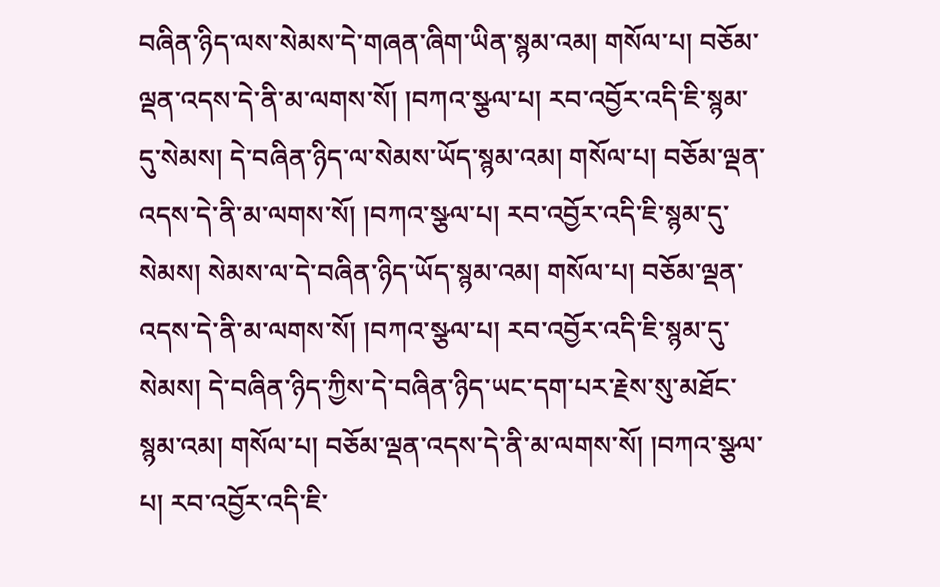བཞིན་ཉིད་ལས་སེམས་དེ་གཞན་ཞིག་ཡིན་སྙམ་འམ། གསོལ་པ། བཅོམ་ལྡན་འདས་དེ་ནི་མ་ལགས་སོ། །བཀའ་སྩལ་པ། རབ་འབྱོར་འདི་ཇི་སྙམ་དུ་སེམས། དེ་བཞིན་ཉིད་ལ་སེམས་ཡོད་སྙམ་འམ། གསོལ་པ། བཅོམ་ལྡན་འདས་དེ་ནི་མ་ལགས་སོ། །བཀའ་སྩལ་པ། རབ་འབྱོར་འདི་ཇི་སྙམ་དུ་སེམས། སེམས་ལ་དེ་བཞིན་ཉིད་ཡོད་སྙམ་འམ། གསོལ་པ། བཅོམ་ལྡན་འདས་དེ་ནི་མ་ལགས་སོ། །བཀའ་སྩལ་པ། རབ་འབྱོར་འདི་ཇི་སྙམ་དུ་སེམས། དེ་བཞིན་ཉིད་ཀྱིས་དེ་བཞིན་ཉིད་ཡང་དག་པར་རྗེས་སུ་མཐོང་སྙམ་འམ། གསོལ་པ། བཅོམ་ལྡན་འདས་དེ་ནི་མ་ལགས་སོ། །བཀའ་སྩལ་པ། རབ་འབྱོར་འདི་ཇི་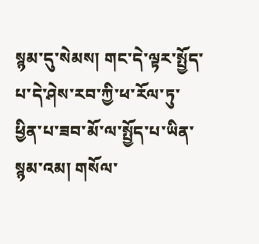སྙམ་དུ་སེམས། གང་དེ་ལྟར་སྤྱོད་པ་དེ་ཤེས་རབ་ཀྱི་ཕ་རོལ་ཏུ་ཕྱིན་པ་ཟབ་མོ་ལ་སྤྱོད་པ་ཡིན་སྙམ་འམ། གསོལ་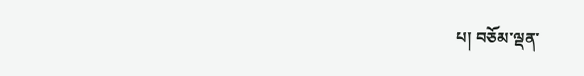པ། བཅོམ་ལྡན་